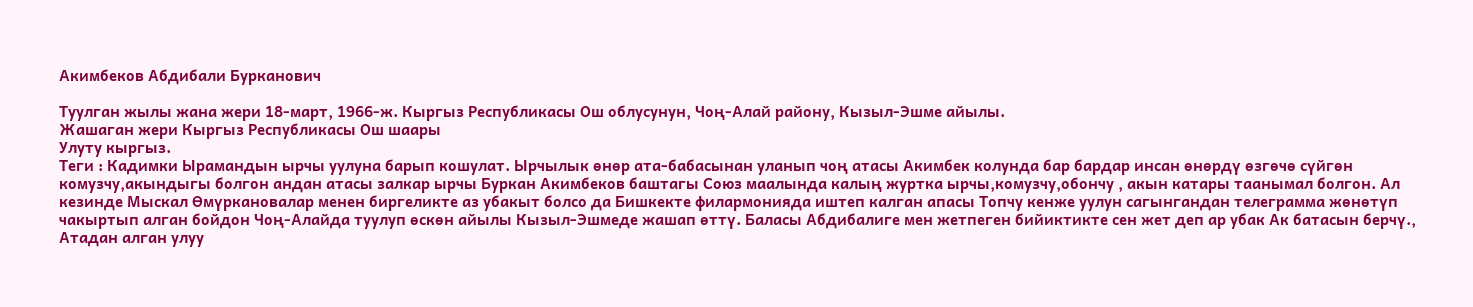Акимбеков Абдибали Бурканович

Туулган жылы жана жери 18-март, 1966-ж. Кыргыз Республикасы Ош облусунун, Чоң-Алай району, Кызыл-Эшме айылы.
Жашаган жери Кыргыз Республикасы Ош шаары
Улуту кыргыз.
Теги : Кадимки Ырамандын ырчы уулуна барып кошулат. Ырчылык өнөр ата-бабасынан уланып чоң атасы Акимбек колунда бар бардар инсан өнөрдү өзгөчө сүйгөн комузчу,акындыгы болгон андан атасы залкар ырчы Буркан Акимбеков баштагы Союз маалында калың журтка ырчы,комузчу,обончу , акын катары таанымал болгон. Ал кезинде Мыскал Өмүркановалар менен биргеликте аз убакыт болсо да Бишкекте филармонияда иштеп калган апасы Топчу кенже уулун сагынгандан телеграмма жөнөтүп чакыртып алган бойдон Чоң-Алайда туулуп өскөн айылы Кызыл-Эшмеде жашап өттү. Баласы Абдибалиге мен жетпеген бийиктикте сен жет деп ар убак Ак батасын берчү., Атадан алган улуу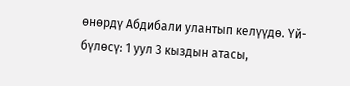өнөрдү Абдибали улантып келүүдө. Үй-бүлөсү: 1 уул 3 кыздын атасы,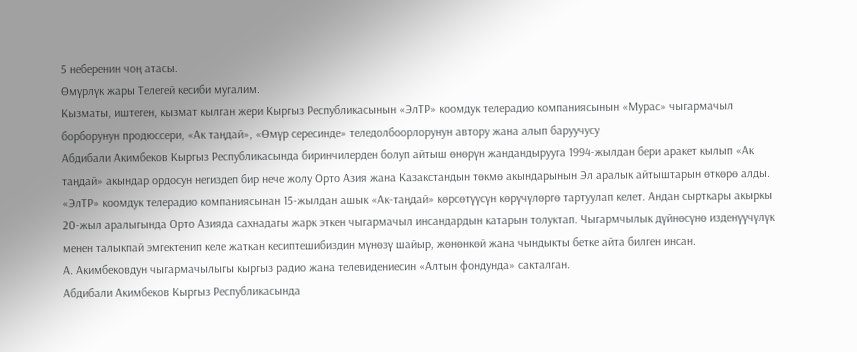5 неберенин чоң атасы.
Өмүрлүк жары Телегей кесиби мугалим.
Кызматы, иштеген, кызмат кылган жери Кыргыз Республикасынын «ЭлТР» коомдук телерадио компаниясынын «Мурас» чыгармачыл борборунун продюссери, «Ак таңдай», «Өмүр сересинде» теледолбоорлорунун автору жана алып баруучусу
Абдибали Акимбеков Кыргыз Республикасында биринчилерден болуп айтыш өнөрүн жандандырууга 1994-жылдан бери аракет кылып «Ак таңдай» акындар ордосун негиздеп бир нече жолу Орто Азия жана Казакстандын төкмө акындарынын Эл аралык айтыштарын өткөрө алды. «ЭлТР» коомдук телерадио компаниясынан 15-жылдан ашык «Ак-таңдай» көрсөтүүсүн көрүчүлөргө тартуулап келет. Андан сырткары акыркы 20-жыл аралыгында Орто Азияда сахнадагы жарк эткен чыгармачыл инсандардын катарын толуктап. Чыгармчылык дүйнөсүнө изденүүчүлүк менен талыкпай эмгектенип келе жаткан кесиптешибиздин мүнөзү шайыр, жөнөнкөй жана чындыкты бетке айта билген инсан.
А. Акимбековдун чыгармачылыгы кыргыз радио жана телевидениесин «Алтын фондунда» сакталган.
Абдибали Акимбеков Кыргыз Республикасында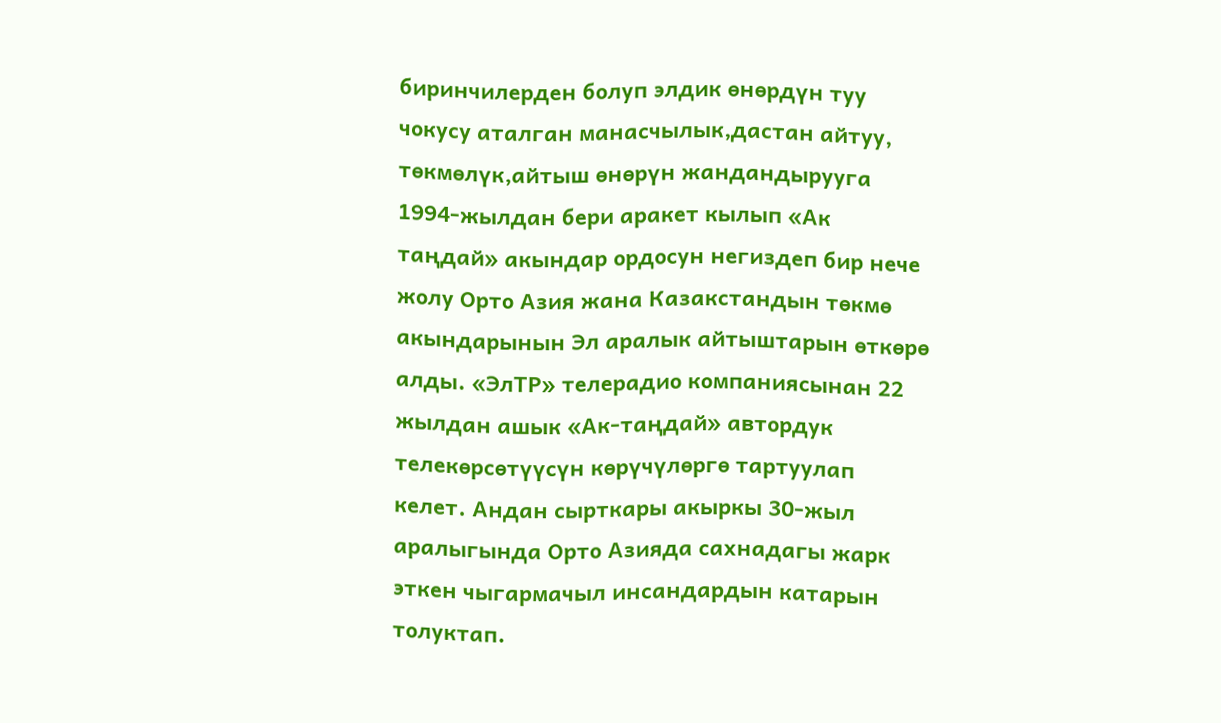биринчилерден болуп элдик өнөрдүн туу чокусу аталган манасчылык,дастан айтуу, төкмөлүк,айтыш өнөрүн жандандырууга 1994-жылдан бери аракет кылып «Ак таңдай» акындар ордосун негиздеп бир нече жолу Орто Азия жана Казакстандын төкмө акындарынын Эл аралык айтыштарын өткөрө алды. «ЭлТР» телерадио компаниясынан 22 жылдан ашык «Ак-таңдай» автордук телекөрсөтүүсүн көрүчүлөргө тартуулап келет. Андан сырткары акыркы 30-жыл аралыгында Орто Азияда сахнадагы жарк эткен чыгармачыл инсандардын катарын толуктап.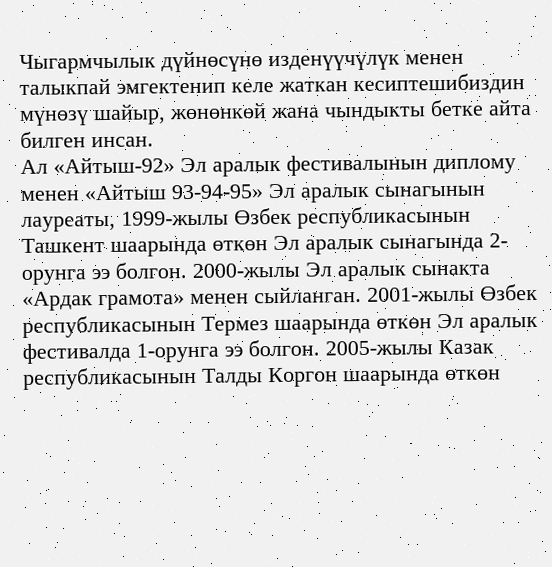Чыгармчылык дүйнөсүнө изденүүчүлүк менен талыкпай эмгектенип келе жаткан кесиптешибиздин мүнөзү шайыр, жөнөнкөй жана чындыкты бетке айта билген инсан.
Ал «Айтыш-92» Эл аралык фестивалынын диплому менен «Айтыш 93-94-95» Эл аралык сынагынын лауреаты, 1999-жылы Өзбек республикасынын Ташкент шаарында өткөн Эл аралык сынагында 2-орунга ээ болгон. 2000-жылы Эл аралык сынакта «Ардак грамота» менен сыйланган. 2001-жылы Өзбек республикасынын Термез шаарында өткөн Эл аралык фестивалда 1-орунга ээ болгон. 2005-жылы Казак республикасынын Талды Коргон шаарында өткөн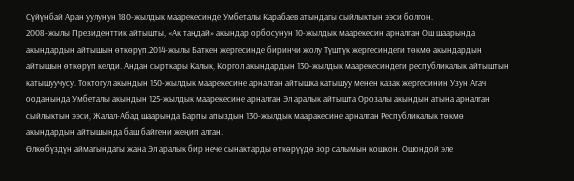Сүйүнбай Аран уулунун 180-жылдык маарекесинде Умбеталы Карабаев атындагы сыйлыктын ээси болгон.
2008-жылы Президенттик айтышты, «Ак таңдай» акындар орбосунун 10-жылдык маарекесин арналган Ош шаарында акындардын айтышын өткөрүп.2014-жылы Баткен жергесинде биринчи жолу Түштүк жергесиндеги төкмө акындардын айтышын өткөрүп келди. Андан сырткары Калык, Коргол акындардын 130-жылдык маарекесиндеги республикалык айтыштын катышуучусу. Токтогул акындын 150-жылдык маарекесине арналган айтышка катышуу менен казак жергесинин Узун Агач ооданында Умбеталы акындын 125-жылдык маарекесине арналган Эл аралык айтышта Орозалы акындын атына арналган сыйлыктын ээси, Жалал-Абад шаарында Барпы апыздын 130-жылдык мааракесине арналган Республикалык төкмө акындардын айтышында баш байгени жеңип алган.
Өлкөбүздүн аймагындагы жана Эл аралык бир нече сынактарды өткөрүүдө зор салымын кошкон. Ошондой эле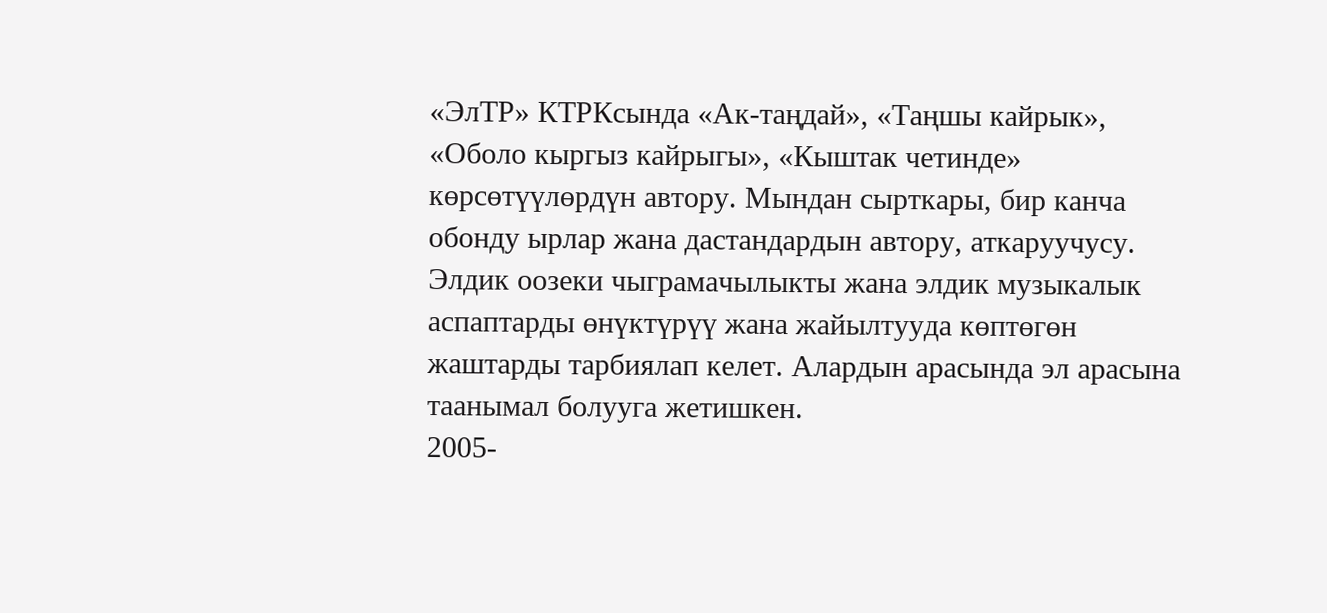«ЭлТР» КТРКсында «Ак-таңдай», «Таңшы кайрык», «Оболо кыргыз кайрыгы», «Кыштак четинде» көрсөтүүлөрдүн автору. Мындан сырткары, бир канча обонду ырлар жана дастандардын автору, аткаруучусу. Элдик оозеки чыграмачылыкты жана элдик музыкалык аспаптарды өнүктүрүү жана жайылтууда көптөгөн жаштарды тарбиялап келет. Алардын арасында эл арасына таанымал болууга жетишкен.
2005-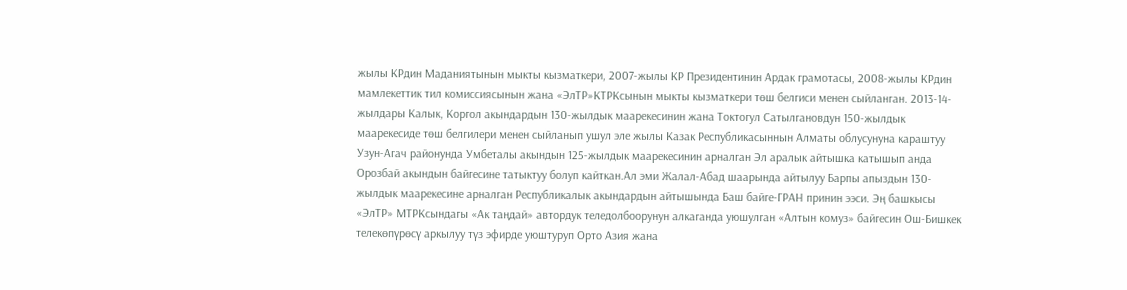жылы КРдин Маданиятынын мыкты кызматкери, 2007-жылы КР Президентинин Ардак грамотасы, 2008-жылы КРдин мамлекеттик тил комиссиясынын жана «ЭлТР»КТРКсынын мыкты кызматкери төш белгиси менен сыйланган. 2013-14-жылдары Калык, Коргол акындардын 130-жылдык маарекесинин жана Токтогул Сатылгановдун 150-жылдык маарекесиде төш белгилери менен сыйланып ушул эле жылы Казак Республикасыннын Алматы облусунуна караштуу Узун-Агач районунда Умбеталы акындын 125-жылдык маарекесинин арналган Эл аралык айтышка катышып анда Орозбай акындын байгесине татыктуу болуп кайткан.Ал эми Жалал-Абад шаарында айтылуу Барпы апыздын 130-жылдык маарекесине арналган Республикалык акындардын айтышында Баш байге-ГРАН принин ээси. Эң башкысы «ЭлТР» МТРКсындагы «Ак таңдай» автордук теледолбоорунун алкаганда уюшулган «Алтын комуз» байгесин Ош-Бишкек телекөпүрөсү аркылуу түз эфирде уюштуруп Орто Азия жана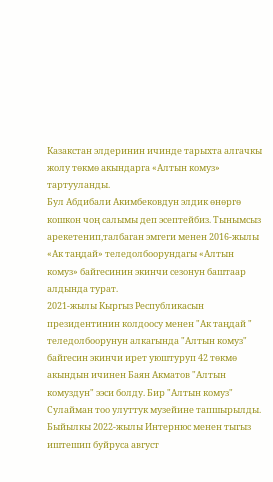Казакстан элдеринин ичинде тарыхта алгачкы жолу төкмө акындарга «Алтын комуз» тартууланды.
Бул Абдибали Акимбековдун элдик өнөргө кошкон чоң салымы деп эсептейбиз. Тынымсыз арекетенип,талбаган эмгеги менен 2016-жылы «Ак таңдай» теледолбоорундагы «Алтын комуз» байгесинин экинчи сезонун баштаар алдында турат.
2021-жылы Кыргыз Республикасын президентинин колдоосу менен "Ак таңдай " теледолбоорунун алкагында "Алтын комуз" байгесин экинчи ирет уюштуруп 42 төкмө акындын ичинен Баян Акматов "Алтын комуздун" ээси болду. Бир "Алтын комуз" Сулайман тоо улуттук музейине тапшырылды. Быйылкы 2022-жылы Интернюс менен тыгыз иштешип буйруса август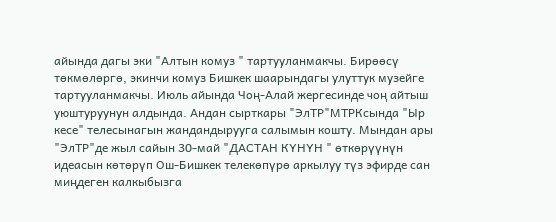айында дагы эки "Алтын комуз " тартууланмакчы. Бирөөсү төкмөлөргө, экинчи комуз Бишкек шаарындагы улуттук музейге тартууланмакчы. Июль айында Чоң-Алай жергесинде чоң айтыш уюштуруунун алдында. Андан сырткары "ЭлТР"МТРКсында "Ыр кесе" телесынагын жандандырууга салымын кошту. Мындан ары "ЭлТР"де жыл сайын 30-май "ДАСТАН КҮНҮН " өткөрүүнүн идеасын көтөрүп Ош-Бишкек телекөпүрө аркылуу түз эфирде сан миңдеген калкыбызга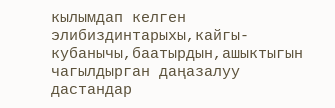кылымдап келген элибиздинтарыхы,кайгы-кубанычы,баатырдын,ашыктыгын чагылдырган даңазалуу дастандар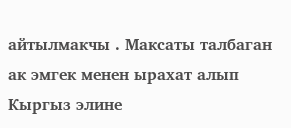айтылмакчы . Максаты талбаган ак эмгек менен ырахат алып Кыргыз элине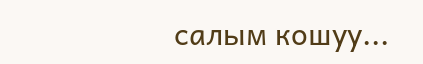салым кошуу...